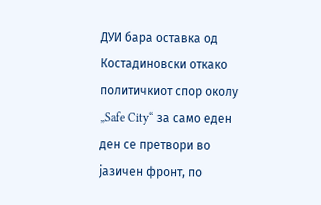ДУИ бара оставка од Костадиновски откако политичкиот спор околу „Safe City“ за само еден ден се претвори во јазичен фронт, по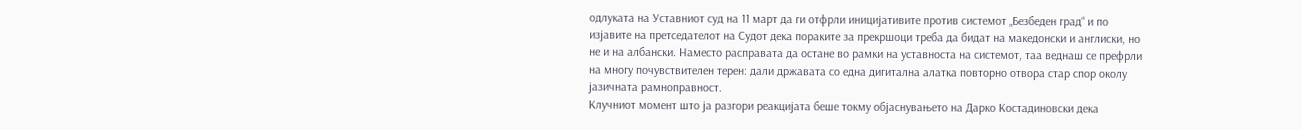одлуката на Уставниот суд на 11 март да ги отфрли иницијативите против системот „Безбеден град“ и по изјавите на претседателот на Судот дека пораките за прекршоци треба да бидат на македонски и англиски, но не и на албански. Наместо расправата да остане во рамки на уставноста на системот, таа веднаш се префрли на многу почувствителен терен: дали државата со една дигитална алатка повторно отвора стар спор околу јазичната рамноправност.
Клучниот момент што ја разгори реакцијата беше токму објаснувањето на Дарко Костадиновски дека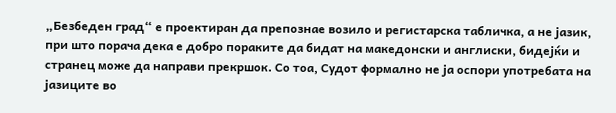„Безбеден град“ е проектиран да препознае возило и регистарска табличка, а не јазик, при што порача дека е добро пораките да бидат на македонски и англиски, бидејќи и странец може да направи прекршок. Со тоа, Судот формално не ја оспори употребата на јазиците во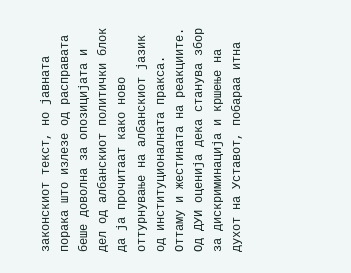законскиот текст, но јавната порака што излезе од расправата беше доволна за опозицијата и дел од албанскиот политички блок да ја прочитаат како ново оттурнување на албанскиот јазик од институционалната пракса.
Оттаму и жестината на реакциите. Од ДУИ оценија дека станува збор за дискриминација и кршење на духот на Уставот, побараа итна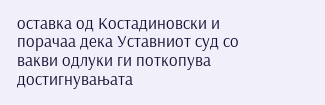оставка од Костадиновски и порачаа дека Уставниот суд со вакви одлуки ги поткопува достигнувањата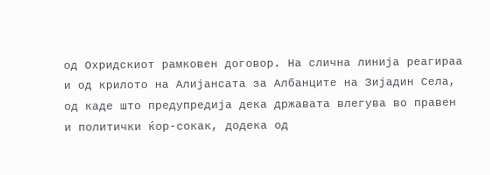од Охридскиот рамковен договор. На слична линија реагираа и од крилото на Алијансата за Албанците на Зијадин Села, од каде што предупредија дека државата влегува во правен и политички ќор-сокак, додека од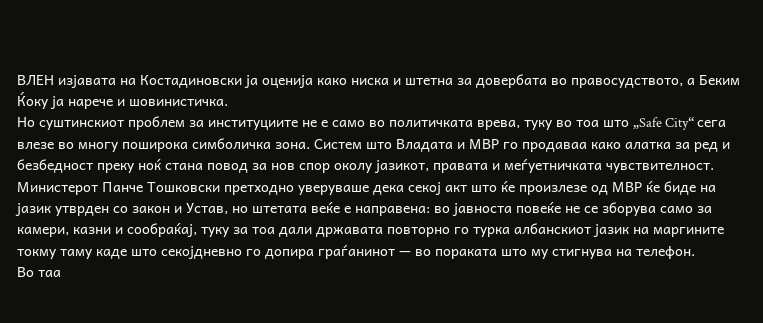ВЛЕН изјавата на Костадиновски ја оценија како ниска и штетна за довербата во правосудството, а Беким Ќоку ја нарече и шовинистичка.
Но суштинскиот проблем за институциите не е само во политичката врева, туку во тоа што „Safe City“ сега влезе во многу поширока симболичка зона. Систем што Владата и МВР го продаваа како алатка за ред и безбедност преку ноќ стана повод за нов спор околу јазикот, правата и меѓуетничката чувствителност. Министерот Панче Тошковски претходно уверуваше дека секој акт што ќе произлезе од МВР ќе биде на јазик утврден со закон и Устав, но штетата веќе е направена: во јавноста повеќе не се зборува само за камери, казни и сообраќај, туку за тоа дали државата повторно го турка албанскиот јазик на маргините токму таму каде што секојдневно го допира граѓанинот — во пораката што му стигнува на телефон.
Во таа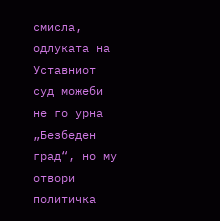смисла, одлуката на Уставниот суд можеби не го урна „Безбеден град“, но му отвори политичка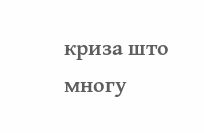криза што многу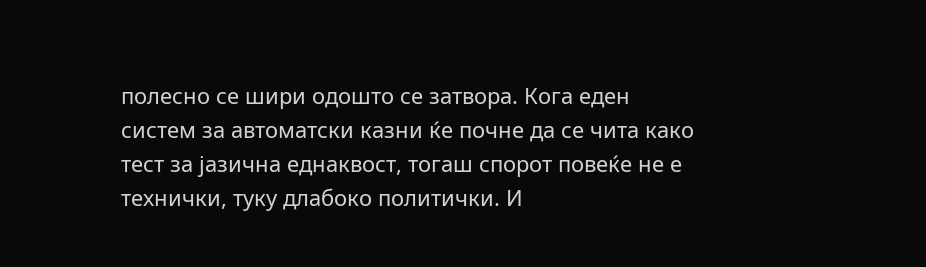полесно се шири одошто се затвора. Кога еден систем за автоматски казни ќе почне да се чита како тест за јазична еднаквост, тогаш спорот повеќе не е технички, туку длабоко политички. И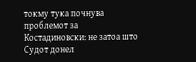токму тука почнува проблемот за Костадиновски: не затоа што Судот донел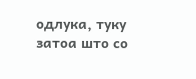одлука, туку затоа што со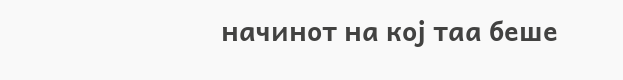начинот на кој таа беше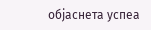објаснета успеа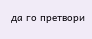да го претвори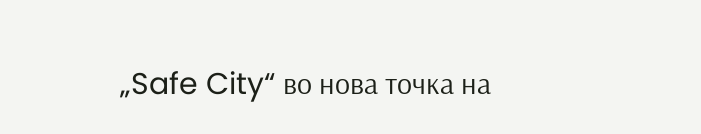„Safe City“ во нова точка на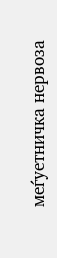меѓуетничка нервоза